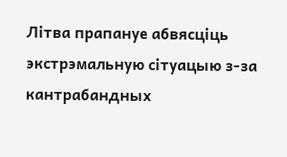Літва прапануе абвясціць экстрэмальную сітуацыю з-за кантрабандных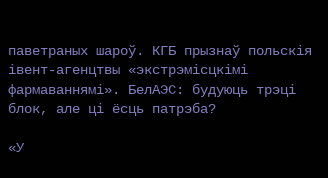паветраных шароў. КГБ прызнаў польскія івент-агенцтвы «экстрэмісцкімі фармаваннямі». БелАЭС: будуюць трэці блок, але ці ёсць патрэба?

«У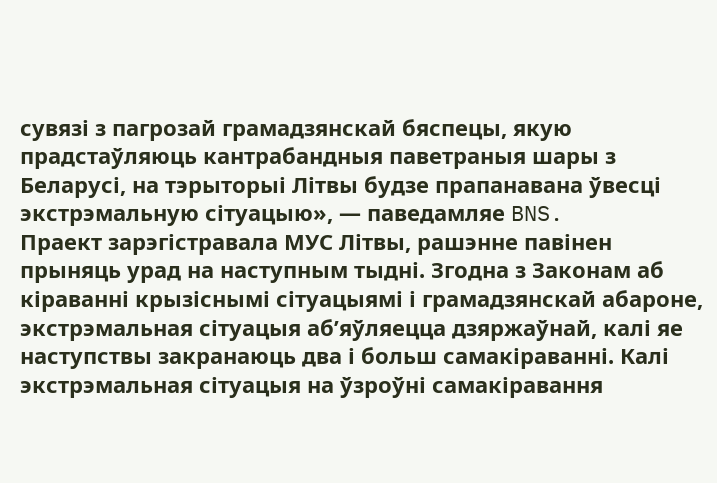сувязі з пагрозай грамадзянскай бяспецы, якую прадстаўляюць кантрабандныя паветраныя шары з Беларусі, на тэрыторыі Літвы будзе прапанавана ўвесці экстрэмальную сітуацыю», — паведамляе BNS.
Праект зарэгістравала МУС Літвы, рашэнне павінен прыняць урад на наступным тыдні. Згодна з Законам аб кіраванні крызіснымі сітуацыямі і грамадзянскай абароне, экстрэмальная сітуацыя аб’яўляецца дзяржаўнай, калі яе наступствы закранаюць два і больш самакіраванні. Калі экстрэмальная сітуацыя на ўзроўні самакіравання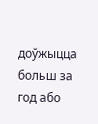доўжыцца больш за год або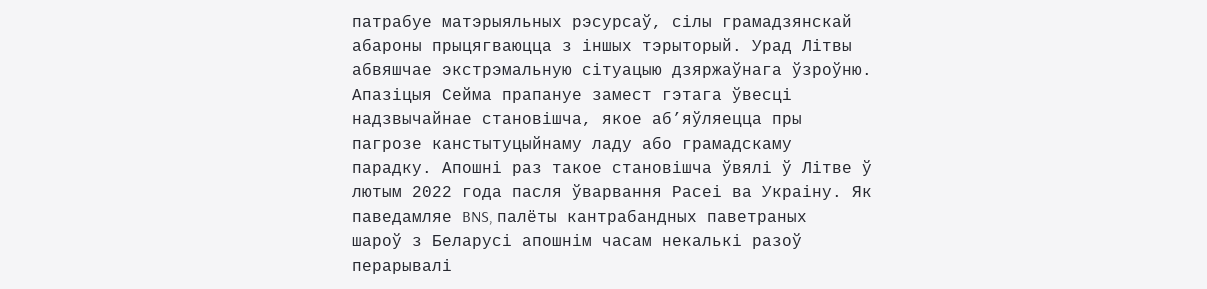патрабуе матэрыяльных рэсурсаў, сілы грамадзянскай абароны прыцягваюцца з іншых тэрыторый. Урад Літвы абвяшчае экстрэмальную сітуацыю дзяржаўнага ўзроўню. Апазіцыя Сейма прапануе замест гэтага ўвесці надзвычайнае становішча, якое аб’яўляецца пры пагрозе канстытуцыйнаму ладу або грамадскаму парадку. Апошні раз такое становішча ўвялі ў Літве ў лютым 2022 года пасля ўварвання Расеі ва Украіну. Як паведамляе BNS, палёты кантрабандных паветраных шароў з Беларусі апошнім часам некалькі разоў перарывалі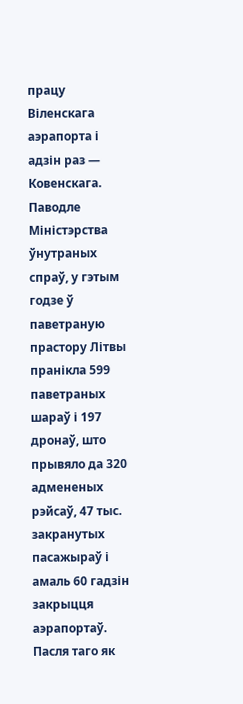працу Віленскага аэрапорта і адзін раз — Ковенскага. Паводле Міністэрства ўнутраных спраў, у гэтым годзе ў паветраную прастору Літвы пранікла 599 паветраных шараў і 197 дронаў, што прывяло да 320 адмененых рэйсаў, 47 тыс. закранутых пасажыраў і амаль 60 гадзін закрыцця аэрапортаў.
Пасля таго як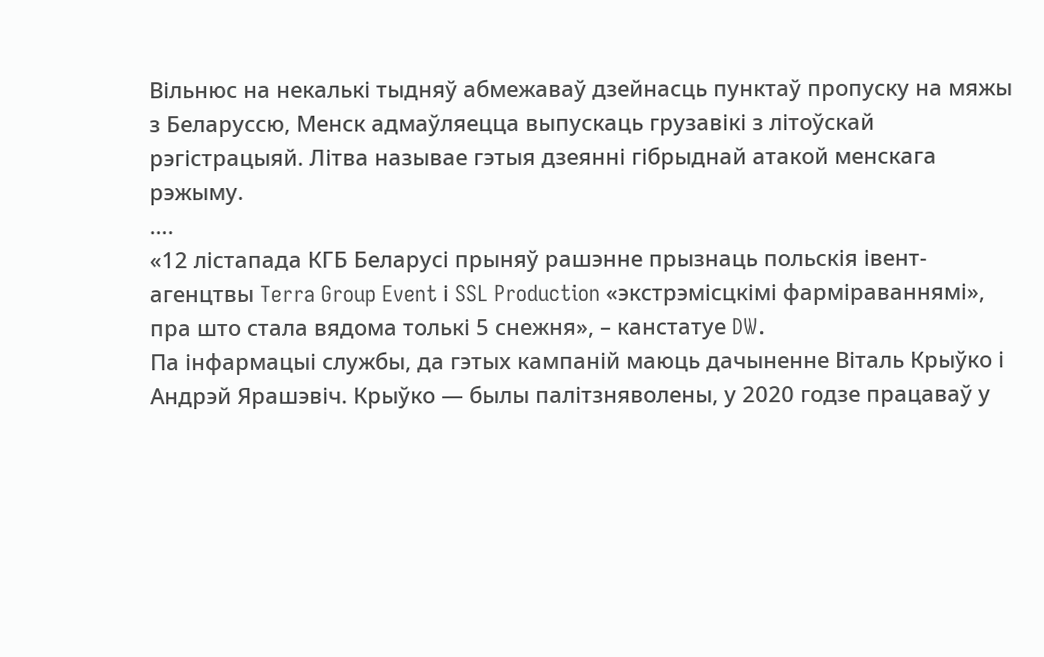Вільнюс на некалькі тыдняў абмежаваў дзейнасць пунктаў пропуску на мяжы з Беларуссю, Менск адмаўляецца выпускаць грузавікі з літоўскай рэгістрацыяй. Літва называе гэтыя дзеянні гібрыднай атакой менскага рэжыму.
….
«12 лістапада КГБ Беларусі прыняў рашэнне прызнаць польскія івент-агенцтвы Terra Group Event і SSL Production «экстрэмісцкімі фарміраваннямі», пра што стала вядома толькі 5 снежня», – канстатуе DW.
Па інфармацыі службы, да гэтых кампаній маюць дачыненне Віталь Крыўко і Андрэй Ярашэвіч. Крыўко — былы палітзняволены, у 2020 годзе працаваў у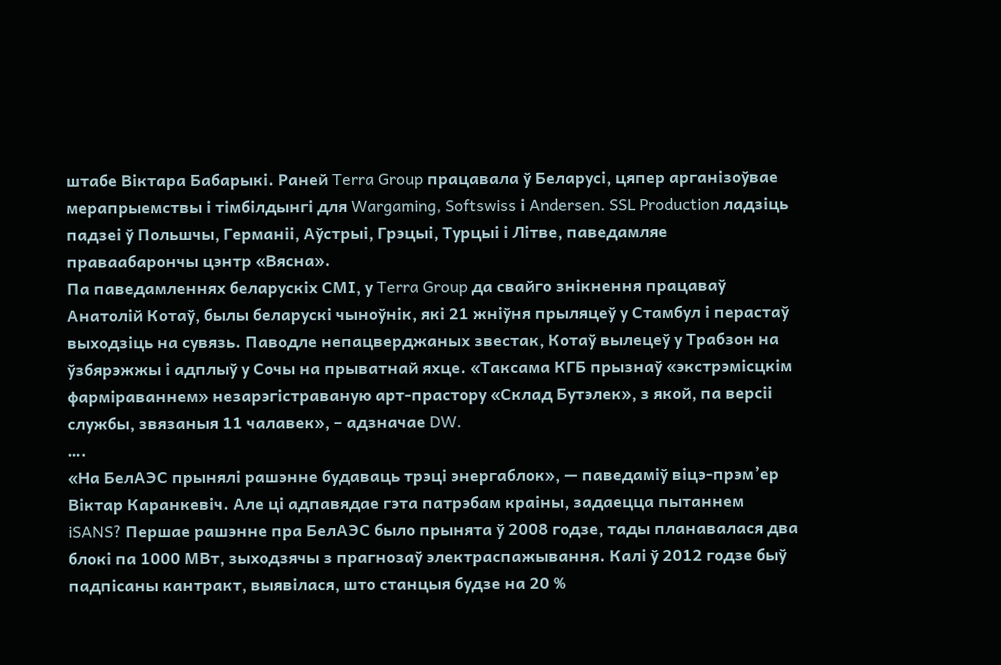штабе Віктара Бабарыкі. Раней Terra Group працавала ў Беларусі, цяпер арганізоўвае мерапрыемствы і тімбілдынгі для Wargaming, Softswiss і Andersen. SSL Production ладзіць падзеі ў Польшчы, Германіі, Аўстрыі, Грэцыі, Турцыі і Літве, паведамляе праваабарончы цэнтр «Вясна».
Па паведамленнях беларускіх СМІ, у Terra Group да свайго знікнення працаваў Анатолій Котаў, былы беларускі чыноўнік, які 21 жніўня прыляцеў у Стамбул і перастаў выходзіць на сувязь. Паводле непацверджаных звестак, Котаў вылецеў у Трабзон на ўзбярэжжы і адплыў у Сочы на прыватнай яхце. «Таксама КГБ прызнаў «экстрэмісцкім фарміраваннем» незарэгістраваную арт-прастору «Склад Бутэлек», з якой, па версіі службы, звязаныя 11 чалавек», – адзначае DW.
….
«На БелАЭС прынялі рашэнне будаваць трэці энергаблок», — паведаміў віцэ-прэм’ер Віктар Каранкевіч. Але ці адпавядае гэта патрэбам краіны, задаецца пытаннем iSANS? Першае рашэнне пра БелАЭС было прынята ў 2008 годзе, тады планавалася два блокі па 1000 МВт, зыходзячы з прагнозаў электраспажывання. Калі ў 2012 годзе быў падпісаны кантракт, выявілася, што станцыя будзе на 20 %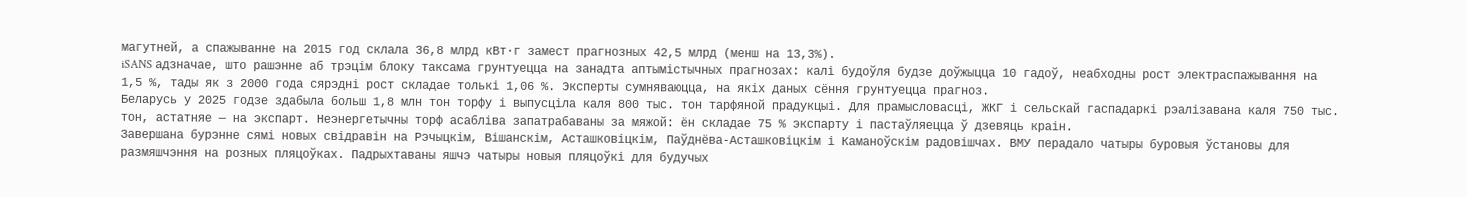магутней, а спажыванне на 2015 год склала 36,8 млрд кВт·г замест прагнозных 42,5 млрд (менш на 13,3%).
iSANS адзначае, што рашэнне аб трэцім блоку таксама грунтуецца на занадта аптымістычных прагнозах: калі будоўля будзе доўжыцца 10 гадоў, неабходны рост электраспажывання на 1,5 %, тады як з 2000 года сярэдні рост складае толькі 1,06 %. Эксперты сумняваюцца, на якіх даных сёння грунтуецца прагноз.
Беларусь у 2025 годзе здабыла больш 1,8 млн тон торфу і выпусціла каля 800 тыс. тон тарфяной прадукцыі. Для прамысловасці, ЖКГ і сельскай гаспадаркі рэалізавана каля 750 тыс. тон, астатняе — на экспарт. Неэнергетычны торф асабліва запатрабаваны за мяжой: ён складае 75 % экспарту і пастаўляецца ў дзевяць краін.
Завершана бурэнне сямі новых свідравін на Рэчыцкім, Вішанскім, Асташковіцкім, Паўднёва-Асташковіцкім і Каманоўскім радовішчах. ВМУ перадало чатыры буровыя ўстановы для размяшчэння на розных пляцоўках. Падрыхтаваны яшчэ чатыры новыя пляцоўкі для будучых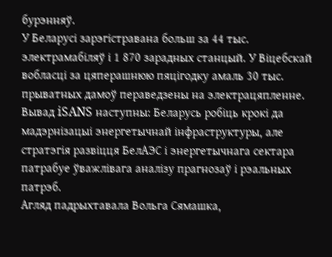бурэнняў.
У Беларусі зарэгістравана больш за 44 тыс. электрамабіляў і 1 870 зарадных станцый. У Віцебскай вобласці за цяперашнюю пяцігодку амаль 30 тыс. прыватных дамоў пераведзены на электрацяпленне.
Вывад iSANS наступны: Беларусь робіць крокі да мадэрнізацыі энергетычнай інфраструктуры, але стратэгія развіцця БелАЭС і энергетычнага сектара патрабуе ўважлівага аналізу прагнозаў і рэальных патрэб.
Агляд падрыхтавала Вольга Сямашка,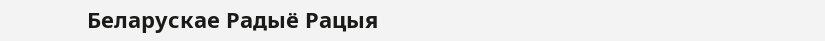Беларускае Радыё Рацыя